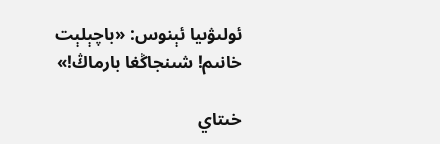ئولىۋىيا ئېنوس: «باچېلېت خانىم! شىنجاڭغا بارماڭ!»

خىتاي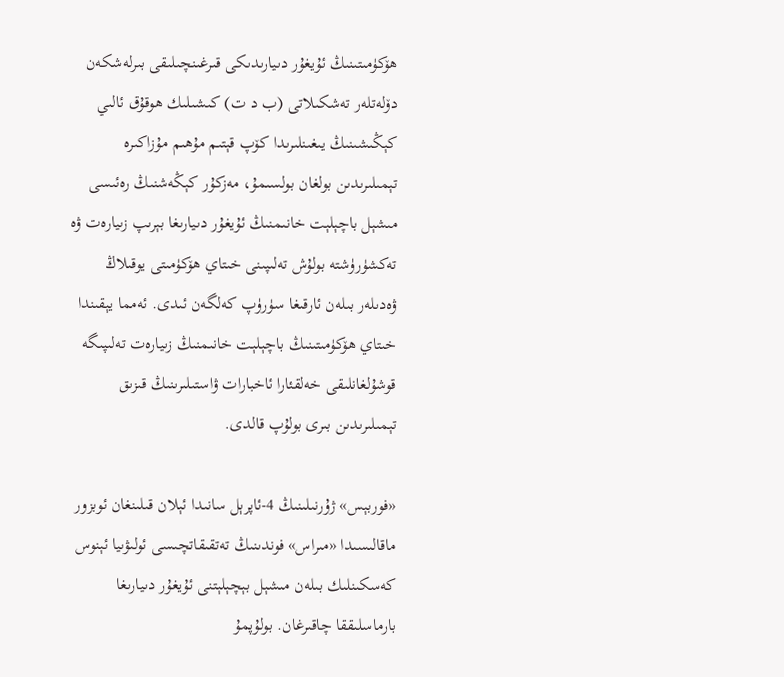ھۆكۈمىتىنىڭ ئۇيغۇر دىيارىدىكى قىرغىنچىلىقى بىرلەشكەن دۆلەتلەر تەشكىلاتى (ب د ت) كىشىلىك ھوقۇق ئالىي كېڭىشىنىڭ يىغىنلىرىدا كۆپ قېتىم مۇھىم مۇزاكىرە تېمىلىرىدىن بولغان بولسىمۇ، مەزكۇر كېڭەشنىڭ رەئىسى مىشېل باچېلېت خانىمنىڭ ئۇيغۇر دىيارىغا بېرىپ زىيارەت ۋە تەكشۈرۈشتە بولۇش تەلىپىنى خىتاي ھۆكۈمىتى يوقىلاڭ ۋەدىلەر بىلەن ئارقىغا سۈرۈپ كەلگەن ئىدى. ئەمما يېقىندا خىتاي ھۆكۈمىتىنىڭ باچېلېت خانىمنىڭ زىيارەت تەلىپىگە قوشۇلغانلىقى خەلقئارا ئاخبارات ۋاستىلىرىنىڭ قىزىق تېمىلىرىدىن بىرى بولۇپ قالدى.

«فوربېس» ژۇرنىلىنىڭ 4-ئاپرېل سانىدا ئېلان قىلىنغان ئوبزور ماقالىسىدا «مىراس» فوندىنىڭ تەتقىقاتچىسى ئولىۋىيا ئېنوس كەسكىنلىك بىلەن مىشېل بېچېلېتنى ئۇيغۇر دىيارىغا بارماسلىققا چاقىرغان. بولۇپمۇ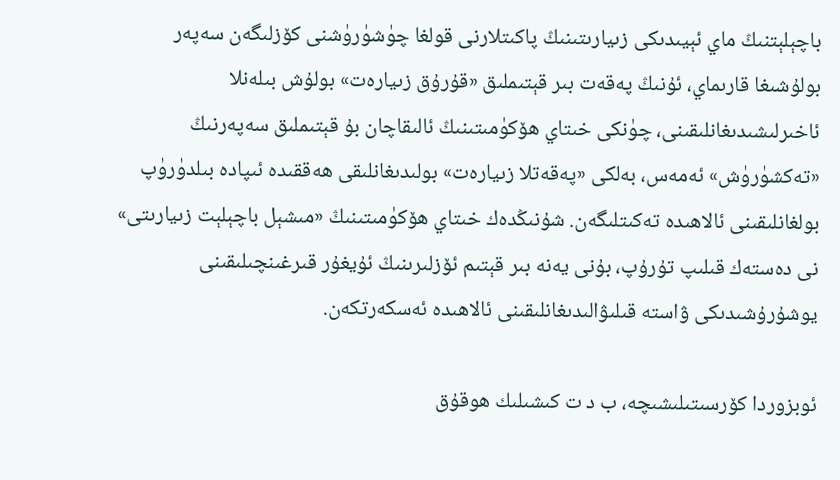باچېلېتنىڭ ماي ئېيىدىكى زىيارىتىنىڭ پاكىتلارنى قولغا چۈشۈرۈشنى كۆزلىگەن سەپەر بولۇشىغا قارىماي، ئۇنىڭ پەقەت بىر قېتىملىق «قۇرۇق زىيارەت» بولۇش بىلەنلا ئاخىرلىشىدىغانلىقىنى، چۈنكى خىتاي ھۆكۈمىتىنىڭ ئالىقاچان بۇ قېتىملىق سەپەرنىڭ «تەكشۈرۈش» ئەمەس، بەلكى «پەقەتلا زىيارەت» بولىدىغانلىقى ھەققىدە ئىپادە بىلدۈرۈپ بولغانلىقىنى ئالاھىدە تەكىتلىگەن. شۇنىڭدەك خىتاي ھۆكۈمىتىنىڭ «مىشېل باچېلېت زىيارىتى» نى دەستەك قىلىپ تۇرۇپ، بۇنى يەنە بىر قېتىم ئۆزلىرىنىڭ ئۇيغۇر قىرغىنچىلىقىنى يوشۇرۇشىدىكى ۋاستە قىلىۋالىدىغانلىقىنى ئالاھىدە ئەسكەرتكەن.

ئوبزوردا كۆرسىتىلىشىچە، ب د ت كىشىلىك ھوقۇق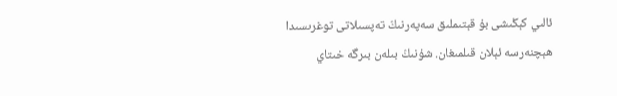ئالىي كېڭىشى بۇ قېتىملىق سەپەرنىڭ تەپسىلاتى توغرىسىدا ھېچنەرسە ئېلان قىلمىغان. شۇنىڭ بىلەن بىرگە خىتاي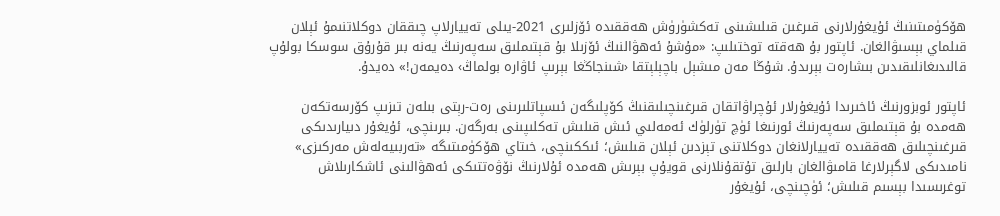ھۆكۈمىتىنىڭ ئۇيغۇرلارنى قىرغىن قىلىشىنى تەكشۈرۈش ھەققىدە ئۆزلىرى 2021-يىلى تەييارلاپ چىققان دوكلاتنىمۇ ئېلان قىلماي بېسىۋالغان. ئاپتور بۇ ھەقتە توختىلىپ: «مۇشۇ ئەھۋالنىڭ ئۆزىلا بۇ قېتىملىق سەپەرنىڭ يەنە بىر قۇرۇق سوسكا بولۇپ قالىدىغانلىقىدىن بىشارەت بېرىدۇ. شۇڭا مەن مىشېل باچېلېتقا ‹شىنجاڭغا بېرىپ ئاۋارە بولماڭ› دەيمەن!» دەيدۇ.

ئاپتور ئوبزورنىڭ ئاخىرىدا ئۇيغۇرلار ئۇچراۋاتقان قىرغىنچىلىقنىڭ كۆپلىگەن ئىسپاتلىرىنى رەت-رېتى بىلەن تىزىپ كۆرسەتكەن ھەمدە بۇ قېتىملىق سەپەرنىڭ ئورنىغا ئۈچ تۈرلۈك ئەمەلىي ئىش قىلىش تەكلىپىنى بەرگەن. بىرىنچى، ئۇيغۇر دىيارىدىكى قىرغىنچىلىق ھەققىدە تەييارلانغان دوكلاتنى تېزدىن ئېلان قىلىش؛ ئىككىنچى، خىتاي ھۆكۈمىتىگە «تەربىيەلەش مەركىزى» نامىدىكى لاگېرلارغا قامىۋالغان بارلىق تۇتقۇنلارنى قويۇپ بېرىش ھەمدە ئۇلارنىڭ نۆۋەتتىكى ئەھۋالىنى ئاشكارىلاش توغرىسىدا بېسىم قىلىش؛ ئۈچىنچى، ئۇيغۇر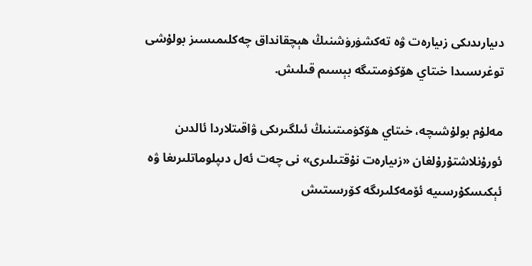دىيارىدىكى زىيارەت ۋە تەكشۈرۈشنىڭ ھېچقانداق چەكلىمىسىز بولۇشى توغرىسىدا خىتاي ھۆكۈمىتىگە بېسىم قىلىش.

مەلۇم بولۇشىچە، خىتاي ھۆكۈمىتىنىڭ ئىلگىرىكى ۋاقىتلاردا ئالدىن ئورۇنلاشتۇرۇلغان «زىيارەت نۇقتىلىرى» نى چەت ئەل دىپلوماتلىرىغا ۋە ئېكىسكۇرسىيە ئۆمەكلىرىگە كۆرسىتىش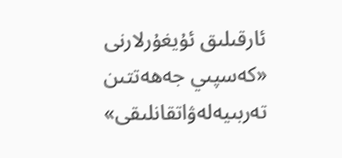ئارقىلىق ئۇيغۇرلارنى «كەسپىي جەھەتتىن تەربىيەلەۋاتقانلىقى»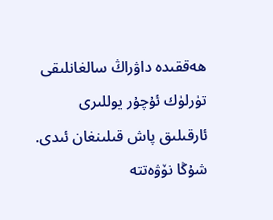ھەققىدە داۋراڭ سالغانلىقى تۈرلۈك ئۇچۇر يوللىرى ئارقىلىق پاش قىلىنغان ئىدى. شۇڭا نۆۋەتتە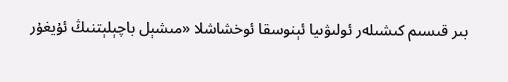بىر قىسىم كىشىلەر ئولىۋىيا ئېنوسقا ئوخشاشلا «مىشېل باچېلېتنىڭ ئ‍ۇيغۇر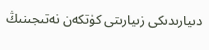دىيارىدىكى زىيارىتى كۈتكەن نەتىجىنىڭ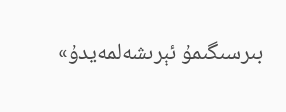بىرسىگىمۇ ئېرىشەلمەيدۇ»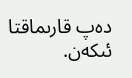دەپ قارىماقتا ئىكەن.